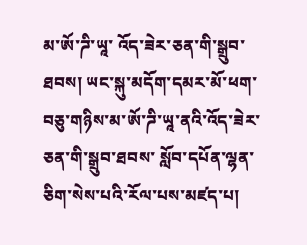མ་ཨོ་ཌི་ཡཱ་ འོད་ཟེར་ཅན་གི་སྒྲུབ་ཐབས། ཡང་སྐུ་མདོག་དམར་མོ་ཕག་བཅུ་གཉིས་མ་ཨོ་ཌི་ཡཱ་ནའི་འོད་ཟེར་ཅན་གི་སྒྲུབ་ཐབས་ སློབ་དཔོན་ལྷན་ཅིག་སེས་པའི་རོལ་པས་མཛད་པ།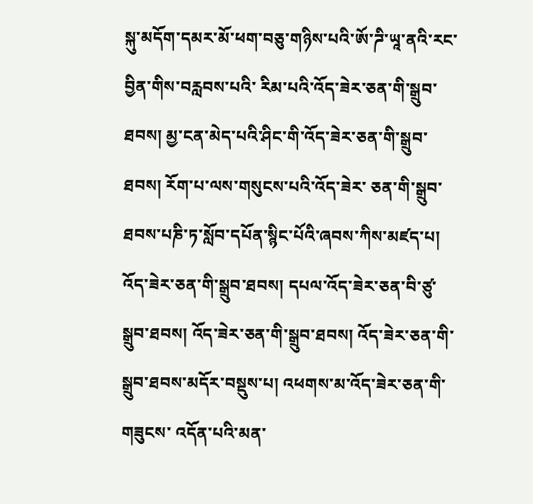སྐུ་མདོག་དམར་མོ་ཕག་བཅུ་གཉིས་པའི་ཨོ་ཌི་ཡཱ་ནའི་རང་བྱིན་གིས་བརླབས་པའི་ རིམ་པའི་འོད་ཟེར་ཅན་གི་སྒྲུབ་ཐབས། མྱ་ངན་མེད་པའི་ཤིང་གི་འོད་ཟེར་ཅན་གི་སྒྲུབ་ཐབས། རོག་པ་ལས་གསུངས་པའི་འོད་ཟེར་ ཅན་གི་སྒྲུབ་ཐབས་པཎི་ཏ་སློབ་དཔོན་སྙིང་པོའི་ཞབས་ཀིས་མཛད་པ། འོད་ཟེར་ཅན་གི་སྒྲུབ་ཐབས། དཔལ་འོད་ཟེར་ཅན་བི་ཙུ་ སྒྲུབ་ཐབས། འོད་ཟེར་ཅན་གི་སྒྲུབ་ཐབས། འོད་ཟེར་ཅན་གི་སྒྲུབ་ཐབས་མདོར་བསྡུས་པ། འཕགས་མ་འོད་ཟེར་ཅན་གི་གཟུངས་ འདོན་པའི་མན་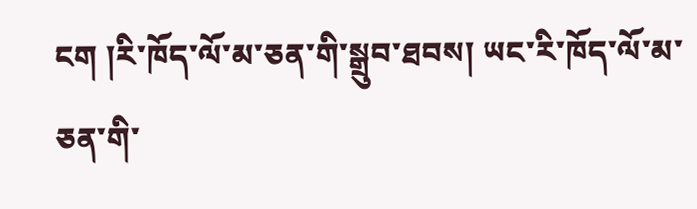ངག །རི་ཁོད་ལོ་མ་ཅན་གི་སྒྲུབ་ཐབས། ཡང་རི་ཁོད་ལོ་མ་ཅན་གི་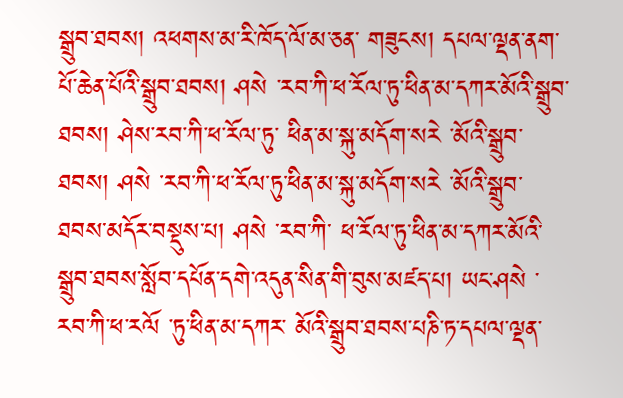སྒྲུབ་ཐབས། འཕགས་མ་རི་ཁོད་ལོ་མ་ཅན་ གཟུངས། དཔལ་ལྡན་ནག་པོ་ཆེན་པོའི་སྒྲུབ་ཐབས། ཤསེ ་རབ་ཀི་ཕ་རོལ་ཏུ་ཕིན་མ་དཀར་མོའི་སྒྲུབ་ཐབས། ཤེས་རབ་ཀི་ཕ་རོལ་ཏུ་ ཕིན་མ་སྐུ་མདོག་སརེ ་མོའི་སྒྲུབ་ཐབས། ཤསེ ་རབ་ཀི་ཕ་རོལ་ཏུ་ཕིན་མ་སྐུ་མདོག་སརེ ་མོའི་སྒྲུབ་ཐབས་མདོར་བསྡུས་པ། ཤསེ ་རབ་ཀི་ ཕ་རོལ་ཏུ་ཕིན་མ་དཀར་མོའི་སྒྲུབ་ཐབས་སློབ་དཔོན་དགེ་འདུན་སིན་གི་བུས་མཛད་པ། ཡང་ཤསེ ་རབ་ཀི་ཕ་རལོ ་ཏུ་ཕིན་མ་དཀར་ མོའི་སྒྲུབ་ཐབས་པཎི་ཏ་དཔལ་ལྡན་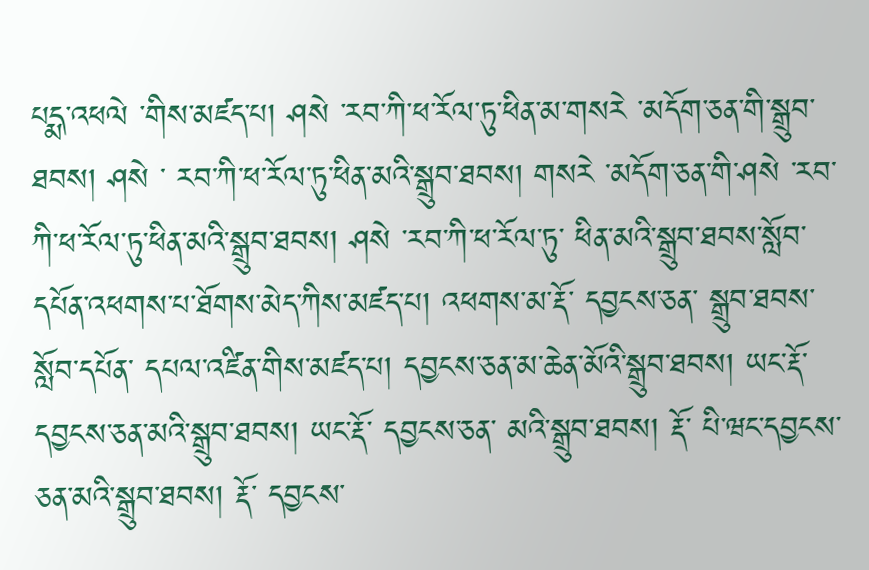པདྨ་འཕལེ ་གིས་མཛད་པ། ཤསེ ་རབ་ཀི་ཕ་རོལ་ཏུ་ཕིན་མ་གསརེ ་མདོག་ཅན་གི་སྒྲུབ་ཐབས། ཤསེ ་ རབ་ཀི་ཕ་རོལ་ཏུ་ཕིན་མའི་སྒྲུབ་ཐབས། གསརེ ་མདོག་ཅན་གི་ཤསེ ་རབ་ཀི་ཕ་རོལ་ཏུ་ཕིན་མའི་སྒྲུབ་ཐབས། ཤསེ ་རབ་ཀི་ཕ་རོལ་ཏུ་ ཕིན་མའི་སྒྲུབ་ཐབས་སློབ་དཔོན་འཕགས་པ་ཐོགས་མེད་ཀིས་མཛད་པ། འཕགས་མ་རྡོ་ དབྱངས་ཅན་ སྒྲུབ་ཐབས་སློབ་དཔོན་ དཔལ་འཛིན་གིས་མཛད་པ། དབྱངས་ཅན་མ་ཆེན་མོའི་སྒྲུབ་ཐབས། ཡང་རྡོ་ དབྱངས་ཅན་མའི་སྒྲུབ་ཐབས། ཡང་རྡོ་ དབྱངས་ཅན་ མའི་སྒྲུབ་ཐབས། རྡོ་ པི་ཝང་དབྱངས་ཅན་མའི་སྒྲུབ་ཐབས། རྡོ་ དབྱངས་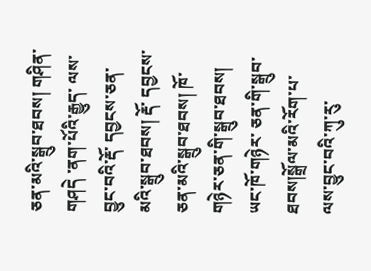ཅན་མའི་སྒྲུབ་ཐབས། གཤིན་ གཤདེ ་ནག་པོའི་རྒྱུད་ ལས་བྱུང་བའི་རྡོ་ དབྱངས་ཅན་མའི་སྒྲུབ་ཐབས། རྡོ་ དབྱངས་ཅན་མའི་སྒྲུབ་ཐབས། ཁོ་གཉེར་ཅན་གི་སྒྲུབ་ཐབས། ཡང་ཁོ་གཉེར་ ཅན་གི་སྒྲུབ་ཐབས།སྒྲོལ་མའི་རོག་པ་ལས་བྱུང་བའི་ཀུ་རུ་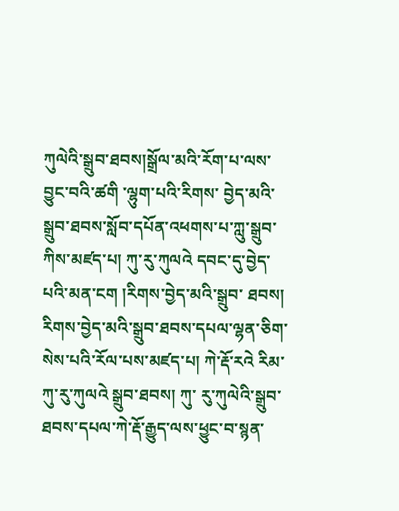ཀུལེའི་སྒྲུབ་ཐབས།སྒྲོལ་མའི་རོག་པ་ལས་བྱུང་བའི་ཚགི ་ལྷུག་པའི་རིགས་ བྱེད་མའི་སྒྲུབ་ཐབས་སློབ་དཔོན་འཕགས་པ་ཀླུ་སྒྲུབ་ཀིས་མཛད་པ། ཀུ་རུ་ཀུལའེ དབང་དུ་བྱེད་པའི་མན་ངག །རིགས་བྱེད་མའི་སྒྲུབ་ ཐབས། རིགས་བྱེད་མའི་སྒྲུབ་ཐབས་དཔལ་ལྷན་ཅིག་སེས་པའི་རོལ་པས་མཛད་པ། ཀེ་རྡོ་རའེ རིམ་ ཀུ་རུ་ཀུལའེ སྒྲུབ་ཐབས། ཀུ་ རུ་ཀུལེའི་སྒྲུབ་ཐབས་དཔལ་ཀེ་རྡོ་རྒྱུད་ལས་ཕྱུང་བ་སྙན་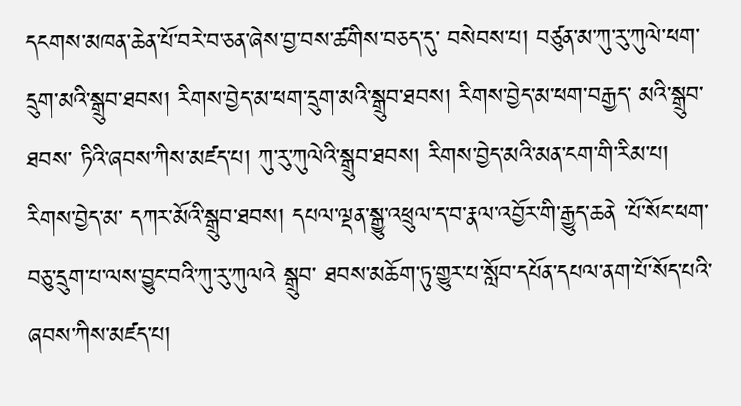དངགས་མཁན་ཆེན་པོ་བརེ་བ་ཅན་ཞེས་བྱ་བས་ཚགིས་བཅད་དུ་ བསེབས་པ། བཙུན་མ་ཀུ་རུ་ཀུལེ་ཕག་དྲུག་མའི་སྒྲུབ་ཐབས། རིགས་བྱེད་མ་ཕག་དྲུག་མའི་སྒྲུབ་ཐབས། རིགས་བྱེད་མ་ཕག་བརྒྱད་ མའི་སྒྲུབ་ཐབས་ ཏིའི་ཞབས་ཀིས་མཛད་པ། ཀུ་རུ་ཀུལེའི་སྒྲུབ་ཐབས། རིགས་བྱེད་མའི་མན་ངག་གི་རིམ་པ། རིགས་བྱེད་མ་ དཀར་མོའི་སྒྲུབ་ཐབས། དཔལ་ལྡན་སྒྱུ་འཕྲུལ་ད་བ་རྣལ་འབྱོར་གི་རྒྱུད་ཆནེ ་པོ་སོང་ཕག་བཅུ་དྲུག་པ་ལས་བྱུང་བའི་ཀུ་རུ་ཀུལའེ སྒྲུབ་ ཐབས་མཆོག་ཏུ་གྱུར་པ་སློབ་དཔོན་དཔལ་ནག་པོ་སོད་པའི་ཞབས་ཀིས་མཛད་པ།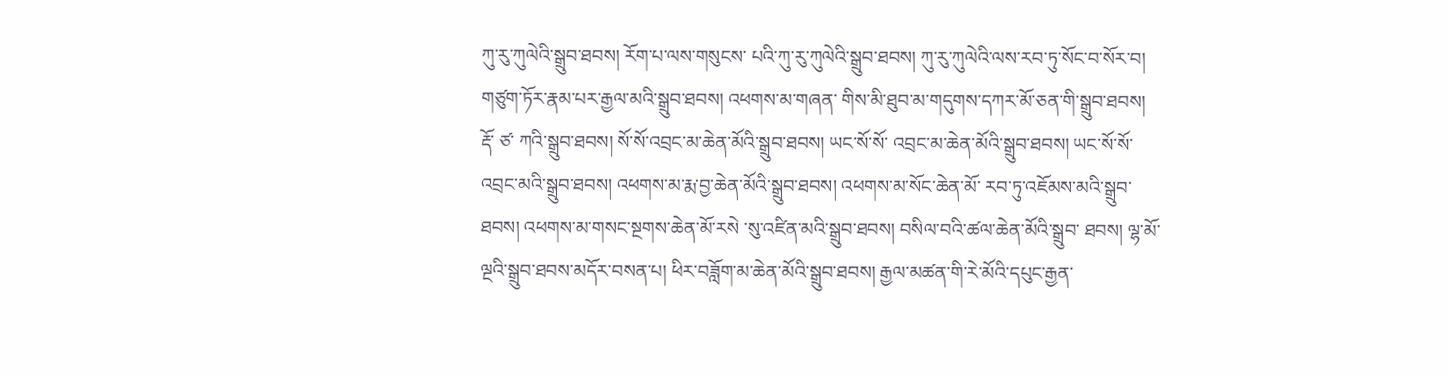ཀུ་རུ་ཀུལེའི་སྒྲུབ་ཐབས། རོག་པ་ལས་གསུངས་ པའི་ཀུ་རུ་ཀུལེའི་སྒྲུབ་ཐབས། ཀུ་རུ་ཀུལེའི་ལས་རབ་ཏུ་སོང་བ་སོར་བ། གཙུག་ཏོར་རྣམ་པར་རྒྱལ་མའི་སྒྲུབ་ཐབས། འཕགས་མ་གཞན་ གིས་མི་ཐུབ་མ་གདུགས་དཀར་མོ་ཅན་གི་སྒྲུབ་ཐབས། རྡོ་ ཙ་ ཀའི་སྒྲུབ་ཐབས། སོ་སོ་འབྲང་མ་ཆེན་མོའི་སྒྲུབ་ཐབས། ཡང་སོ་སོ་ འབྲང་མ་ཆེན་མོའི་སྒྲུབ་ཐབས། ཡང་སོ་སོ་འབྲང་མའི་སྒྲུབ་ཐབས། འཕགས་མ་རྨ་བྱ་ཆེན་མོའི་སྒྲུབ་ཐབས། འཕགས་མ་སོང་ཆེན་མོ་ རབ་ཏུ་འཇོམས་མའི་སྒྲུབ་ཐབས། འཕགས་མ་གསང་སྔགས་ཆེན་མོ་རསེ ་སུ་འཛིན་མའི་སྒྲུབ་ཐབས། བསིལ་བའི་ཚལ་ཆེན་མོའི་སྒྲུབ་ ཐབས། ལྷ་མོ་ལྔའི་སྒྲུབ་ཐབས་མདོར་བསན་པ། ཕིར་བཟློག་མ་ཆེན་མོའི་སྒྲུབ་ཐབས། རྒྱལ་མཚན་གི་རེ་མོའི་དཔུང་རྒྱན་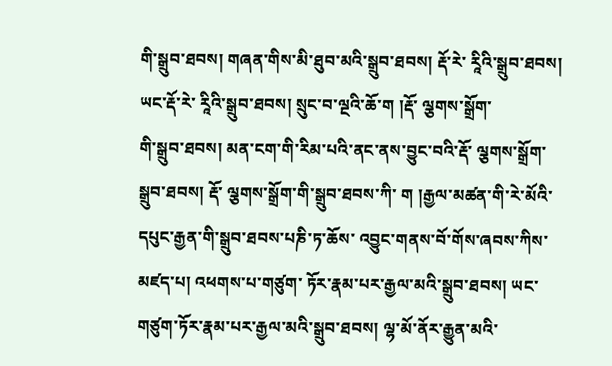གི་སྒྲུབ་ཐབས། གཞན་གིས་མི་ཐུབ་མའི་སྒྲུབ་ཐབས། རྡོ་རེ་ རཱིའི་སྒྲུབ་ཐབས། ཡང་རྡོ་རེ་ རཱིའི་སྒྲུབ་ཐབས། སྲུང་བ་ལྔའི་ཆོ་ག །རྡོ་ ལྕགས་སྒྲོག་
གི་སྒྲུབ་ཐབས། མན་ངག་གི་རིམ་པའི་ནང་ནས་བྱུང་བའི་རྡོ་ ལྕགས་སྒྲོག་ སྒྲུབ་ཐབས། རྡོ་ ལྕགས་སྒྲོག་གི་སྒྲུབ་ཐབས་ཀི་ ག །རྒྱལ་མཚན་གི་རེ་མོའི་དཔུང་རྒྱན་གི་སྒྲུབ་ཐབས་པཎི་ཏ་ཆོས་ འབྱུང་གནས་བོ་གོས་ཞབས་ཀིས་མཛད་པ། འཕགས་པ་གཙུག་ ཏོར་རྣམ་པར་རྒྱལ་མའི་སྒྲུབ་ཐབས། ཡང་གཙུག་ཏོར་རྣམ་པར་རྒྱལ་མའི་སྒྲུབ་ཐབས། ལྷ་མོ་ནོར་རྒྱུན་མའི་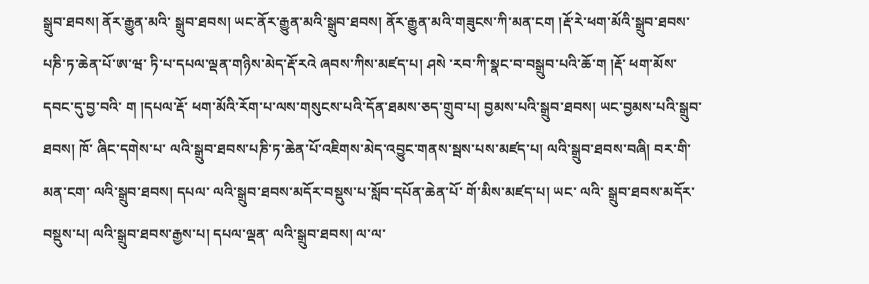སྒྲུབ་ཐབས། ནོར་རྒྱུན་མའི་ སྒྲུབ་ཐབས། ཡང་ནོར་རྒྱུན་མའི་སྒྲུབ་ཐབས། ནོར་རྒྱུན་མའི་གཟུངས་ཀི་མན་ངག །རྡོ་རེ་ཕག་མོའི་སྒྲུབ་ཐབས་པཎི་ཏ་ཆེན་པོ་ཨ་ཝ་ ཏི་པ་དཔལ་ལྡན་གཉིས་མེད་རྡོ་རའེ ཞབས་ཀིས་མཛད་པ། ཤསེ ་རབ་ཀི་སྣང་བ་བསྒྲུབ་པའི་ཆོ་ག །རྡོ་ ཕག་མོས་དབང་དུ་བྱ་བའི་ ག །དཔལ་རྡོ་ ཕག་མོའི་རོག་པ་ལས་གསུངས་པའི་དོན་ཐམས་ཅད་གྲུབ་པ། བྱམས་པའི་སྒྲུབ་ཐབས། ཡང་བྱམས་པའི་སྒྲུབ་ཐབས། ཁོ་ ཞིང་དགེས་པ་ ལའི་སྒྲུབ་ཐབས་པཎི་ཏ་ཆེན་པོ་འཇིགས་མེད་འབྱུང་གནས་སྦས་པས་མཛད་པ། ལའི་སྒྲུབ་ཐབས་བཞི། བར་གི་ མན་ངག་ ལའི་སྒྲུབ་ཐབས། དཔལ་ ལའི་སྒྲུབ་ཐབས་མདོར་བསྡུས་པ་སློབ་དཔོན་ཆེན་པོ་ གོ་མིས་མཛད་པ། ཡང་ ལའི་ སྒྲུབ་ཐབས་མདོར་བསྡུས་པ། ལའི་སྒྲུབ་ཐབས་རྒྱས་པ། དཔལ་ལྡན་ ལའི་སྒྲུབ་ཐབས། ལ་ལ་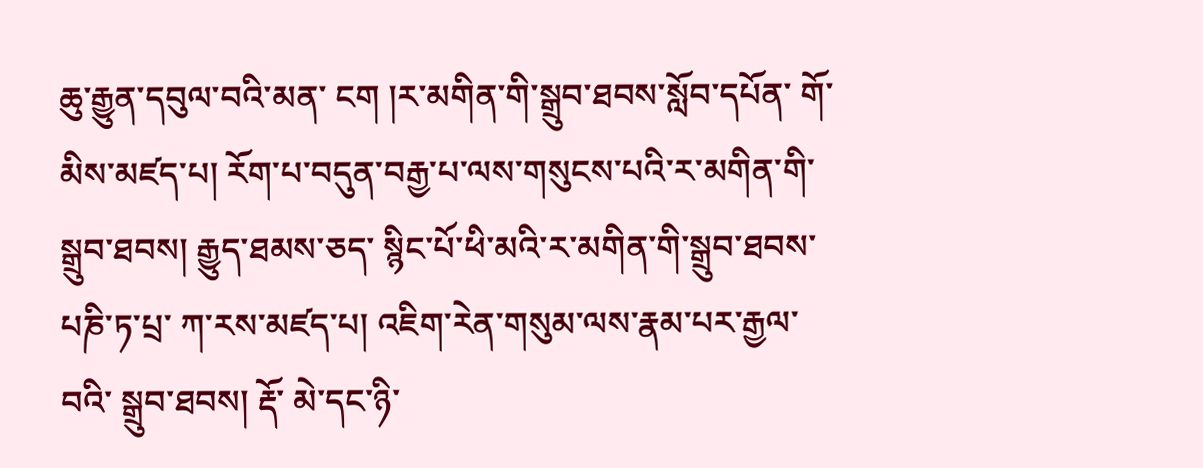ཆུ་རྒྱུན་དབུལ་བའི་མན་ ངག །ར་མགིན་གི་སྒྲུབ་ཐབས་སློབ་དཔོན་ གོ་མིས་མཛད་པ། རོག་པ་བདུན་བརྒྱ་པ་ལས་གསུངས་པའི་ར་མགིན་གི་སྒྲུབ་ཐབས། རྒྱུད་ཐམས་ཅད་ སྙིང་པོ་ཕི་མའི་ར་མགིན་གི་སྒྲུབ་ཐབས་པཎི་ཏ་པྲ་ ཀ་རས་མཛད་པ། འཇིག་རེན་གསུམ་ལས་རྣམ་པར་རྒྱལ་བའི་ སྒྲུབ་ཐབས། རྡོ་ མེ་དང་ཉི་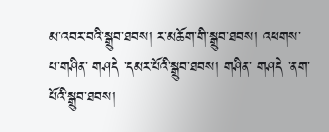མ་འབར་བའི་སྒྲུབ་ཐབས། ར་མཆོག་གི་སྒྲུབ་ཐབས། འཕགས་པ་གཤིན་ གཤདེ ་དམར་པོའི་སྒྲུབ་ཐབས། གཤིན་ གཤདེ ་ནག་པོའི་སྒྲུབ་ཐབས།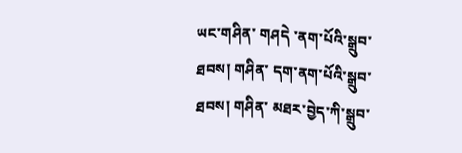ཡང་གཤིན་ གཤདེ ་ནག་པོའི་སྒྲུབ་ཐབས། གཤིན་ དག་ནག་པོའི་སྒྲུབ་ཐབས། གཤིན་ མཐར་བྱེད་ཀི་སྒྲུབ་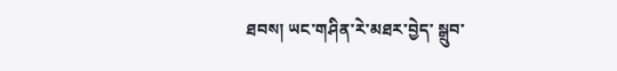ཐབས། ཡང་གཤིན་རེ་མཐར་བྱེད་ སྒྲུབ་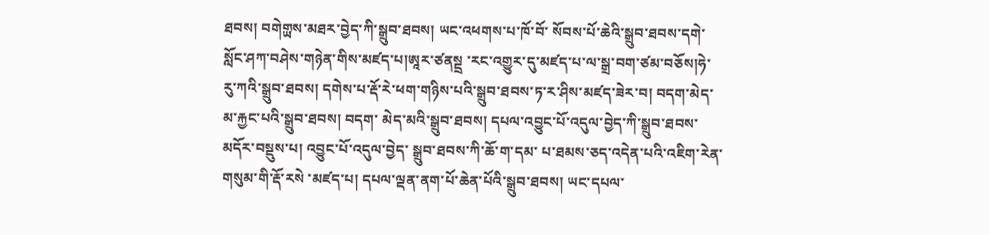ཐབས། བགེགྻས་མཐར་བྱེད་ཀི་སྒྲུབ་ཐབས། ཡང་འཕགས་པ་ཁོ་བོ་ སོབས་པོ་ཆེའི་སྒྲུབ་ཐབས་དགེ་སློང་ཤཀ་བཤེས་གཉེན་གིས་མཛད་པ།ཨཱར་ཙནསྡྲ ་རང་འགྱུར་དུ་མཛད་པ་ལ་སྒྲ་བག་ཙམ་བཅོས།ཧེ་ རུ་ཀའི་སྒྲུབ་ཐབས། དགེས་པ་རྡོ་རེ་ཕག་གཉིས་པའི་སྒྲུབ་ཐབས་ཏ་ར་ཤིས་མཛད་ཟེར་བ། བདག་མེད་མ་རྐྱང་པའི་སྒྲུབ་ཐབས། བདག་ མེད་མའི་སྒྲུབ་ཐབས། དཔལ་འབྱུང་པོ་འདུལ་བྱེད་ཀི་སྒྲུབ་ཐབས་མདོར་བསྡུས་པ། འབྱུང་པོ་འདུལ་བྱེད་ སྒྲུབ་ཐབས་ཀི་ཆོ་ག་དམ་ པ་ཐམས་ཅད་འདེན་པའི་འཇིག་རེན་གསུམ་གི་རྡོ་རསེ ་མཛད་པ། དཔལ་ལྡན་ནག་པོ་ཆེན་པོའི་སྒྲུབ་ཐབས། ཡང་དཔལ་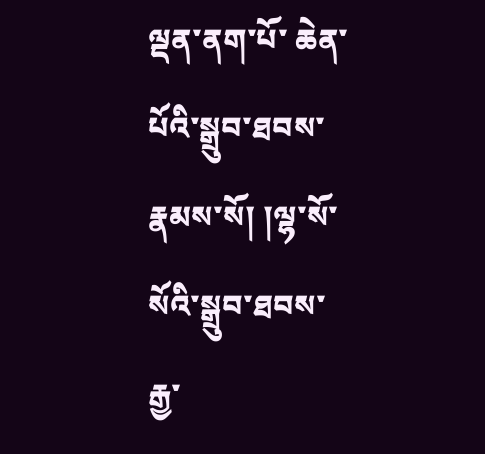ལྡན་ནག་པོ་ ཆེན་པོའི་སྒྲུབ་ཐབས་རྣམས་སོ། །ལྷ་སོ་སོའི་སྒྲུབ་ཐབས་རྒྱ་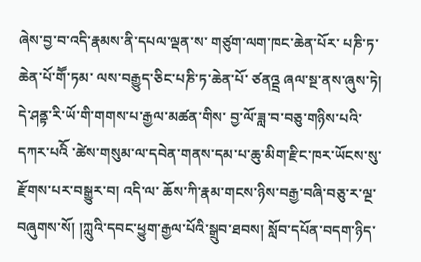ཞེས་བྱ་བ་འདི་རྣམས་ནི་དཔལ་ལྡན་ས་ གཙུག་ལག་ཁང་ཆེན་པོར་ པཎི་ཏ་ཆེན་པོ་གཽ་ཏམ་ ལས་བརྒྱུད་ཅིང་པཎི་ཏ་ཆེན་པོ་ ཙནའྡྲ ཞལ་སྔ་ནས་ཞུས་ཏེ། དེ་ཤནྟ་རི་ཡོ་གི་གགས་པ་རྒྱལ་མཚན་གིས་ བྱ་ལོ་ཟླ་བ་བཅུ་གཉིས་པའི་དཀར་པའིོ ་ཚེས་གསུམ་ལ་དབེན་གནས་དམ་པ་ཆུ་མིག་རྫིང་ཁར་ཡོངས་སུ་རྫོགས་པར་བསྒྱུར་བ། འདི་ལ་ ཆོས་ཀི་རྣམ་གངས་ཉིས་བརྒྱ་བཞི་བཅུ་ར་ལྔ་བཞུགས་སོ། །ཀླུའི་དབང་ཕྱུག་རྒྱལ་པོའི་སྒྲུབ་ཐབས། སློབ་དཔོན་བདག་ཉིད་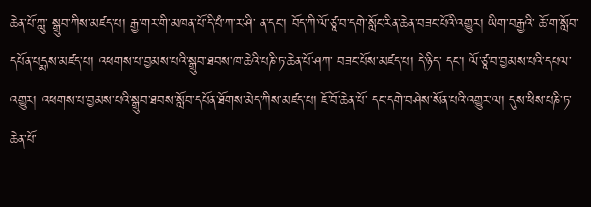ཆེན་པོ་ཀླུ་ སྒྲུབ་ཀིས་མཛད་པ། རྒྱ་གར་གི་མཁན་པོ་དི་པཾ་ཀ་ར་ཤི་ ན་དང་། བོད་ཀི་ལོ་ཙཱ་བ་དགེ་སློང་རིན་ཆེན་བཟང་པོའི་འགྱུར། ཡིག་བརྒྱའི་ ཆོ་ག་སློབ་དཔོན་པདྨས་མཛད་པ། འཕགས་པ་བྱམས་པའི་སྒྲུབ་ཐབས་ཁ་ཆེའི་པཎི་ཏ་ཆེན་པོ་ཤཀ་ བཟང་པོས་མཛད་པ། དེ་ཉིད་ དང་། ལོ་ཙཱ་བ་བྱམས་པའི་དཔལ་ འགྱུར། འཕགས་པ་བྱམས་པའི་སྒྲུབ་ཐབས་སློབ་དཔོན་ཐོགས་མེད་ཀིས་མཛད་པ། ཇོ་བོ་ཆེན་པོ་ དང་དགེ་བཤེས་སོན་པའི་འགྱུར་ལ། དུས་ཕིས་པཎི་ཏ་ཆེན་པོ་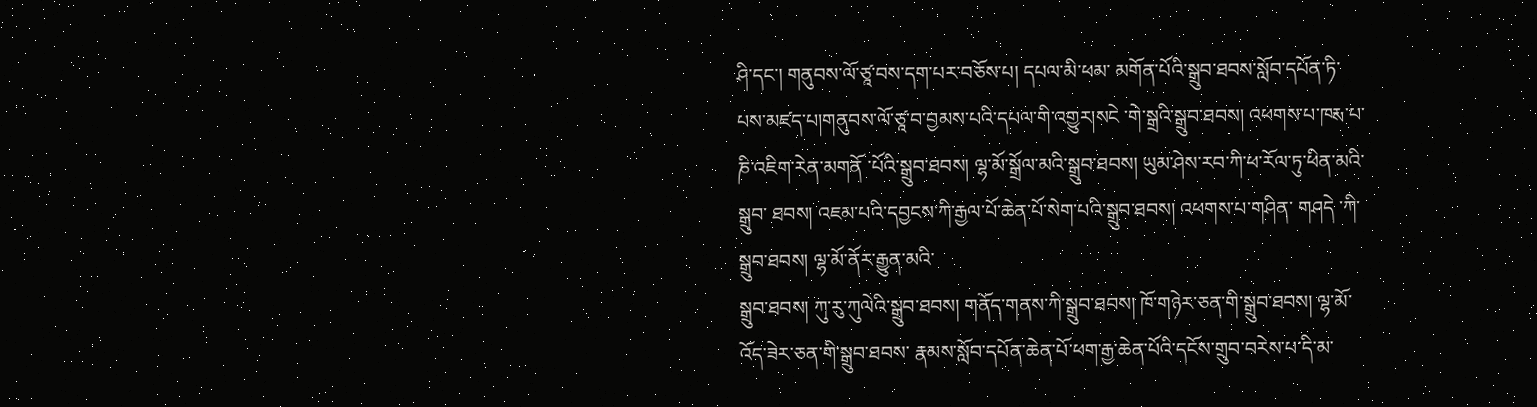ཤི་དང་། གནུབས་ལོ་ཙཱ་བས་དག་པར་བཅོས་པ། དཔལ་མི་ཕམ་ མགོན་པོའི་སྒྲུབ་ཐབས་སློབ་དཔོན་ཏི་པས་མཛད་པ།གནུབས་ལོ་ཙཱ་བ་བྱམས་པའི་དཔལ་གི་འགྱུར།སངེ ་གེ་སྒྲའི་སྒྲུབ་ཐབས། འཕགས་པ་ཁརྶ་པ་ཎི་འཇིག་རེན་མགནོ ་པོའི་སྒྲུབ་ཐབས། ལྷ་མོ་སྒྲོལ་མའི་སྒྲུབ་ཐབས། ཡུམ་ཤེས་རབ་ཀི་ཕ་རོལ་ཏུ་ཕིན་མའི་སྒྲུབ་ ཐབས། འཇམ་པའི་དབྱངས་ཀི་རྒྱལ་པོ་ཆེན་པོ་སེག་པའི་སྒྲུབ་ཐབས། འཕགས་པ་གཤིན་ གཤདེ ་ཀི་སྒྲུབ་ཐབས། ལྷ་མོ་ནོར་རྒྱུན་མའི་
སྒྲུབ་ཐབས། ཀུ་རུ་ཀུལེའི་སྒྲུབ་ཐབས། གནོད་གནས་ཀི་སྒྲུབ་ཐབས། ཁོ་གཉེར་ཅན་གི་སྒྲུབ་ཐབས། ལྷ་མོ་འོད་ཟེར་ཅན་གི་སྒྲུབ་ཐབས་ རྣམས་སློབ་དཔོན་ཆེན་པོ་ཕག་རྒྱ་ཆེན་པོའི་དངོས་གྲུབ་བརེས་པ་དི་མ་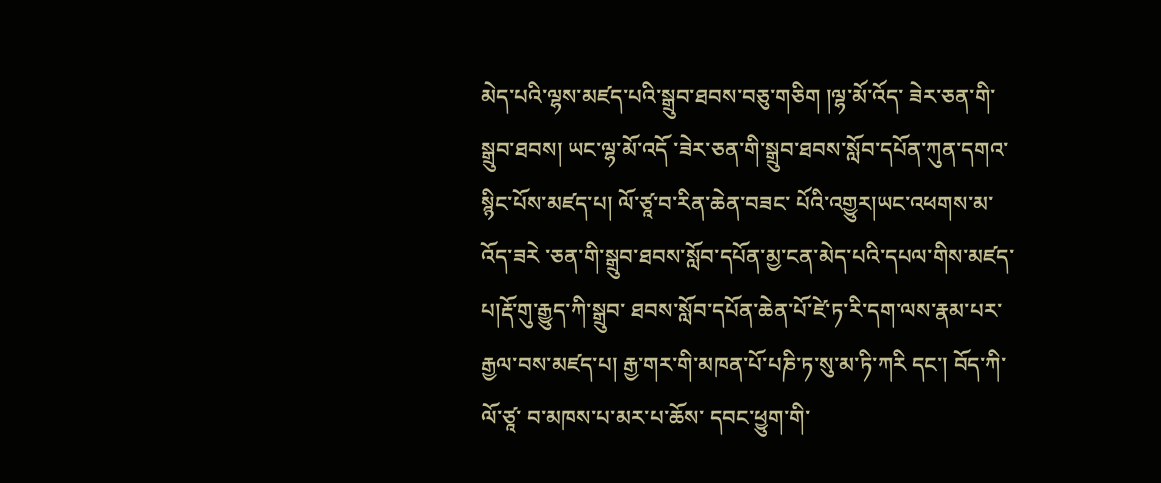མེད་པའི་ལྷས་མཛད་པའི་སྒྲུབ་ཐབས་བཅུ་གཅིག །ལྷ་མོ་འོད་ ཟེར་ཅན་གི་སྒྲུབ་ཐབས། ཡང་ལྷ་མོ་འདོ ་ཟེར་ཅན་གི་སྒྲུབ་ཐབས་སློབ་དཔོན་ཀུན་དགའ་སྙིང་པོས་མཛད་པ། ལོ་ཙཱ་བ་རིན་ཆེན་བཟང་ པོའི་འགྱུར།ཡང་འཕགས་མ་འོད་ཟརེ ་ཅན་གི་སྒྲུབ་ཐབས་སློབ་དཔོན་མྱ་ངན་མེད་པའི་དཔལ་གིས་མཛད་པ།རྡོ་གུ་རྒྱུད་ཀི་སྒྲུབ་ ཐབས་སློབ་དཔོན་ཆེན་པོ་ཛེ་ཏ་རི་དག་ལས་རྣམ་པར་རྒྱལ་བས་མཛད་པ། རྒྱ་གར་གི་མཁན་པོ་པཎི་ཏ་སུ་མ་ཏི་ཀརི དང་། བོད་ཀི་ལོ་ཙཱ་ བ་མཁས་པ་མར་པ་ཆོས་ དབང་ཕྱུག་གི་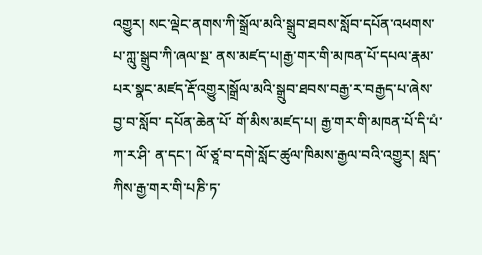འགྱུར། སང་ལྡེང་ནགས་ཀི་སྒྲོལ་མའི་སྒྲུབ་ཐབས་སློབ་དཔོན་འཕགས་པ་ཀླུ་སྒྲུབ་ཀི་ཞལ་སྔ་ ནས་མཛད་པ།རྒྱ་གར་གི་མཁན་པོ་དཔལ་རྣམ་པར་སྣང་མཛད་རྡོ་འགྱུར།སྒྲོལ་མའི་སྒྲུབ་ཐབས་བརྒྱ་ར་བརྒྱད་པ་ཞེས་བྱ་བ་སློབ་ དཔོན་ཆེན་པོ་ གོ་མིས་མཛད་པ། རྒྱ་གར་གི་མཁན་པོ་དི་པཾ་ཀ་ར་ཤི་ ན་དང་། ལོ་ཙཱ་བ་དགེ་སློང་ཚུལ་ཁིམས་རྒྱལ་བའི་འགྱུར། སླད་ཀིས་རྒྱ་གར་གི་པཎི་ཏ་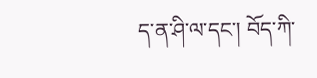ད་ན་ཤི་ལ་དང་། བོད་ཀི་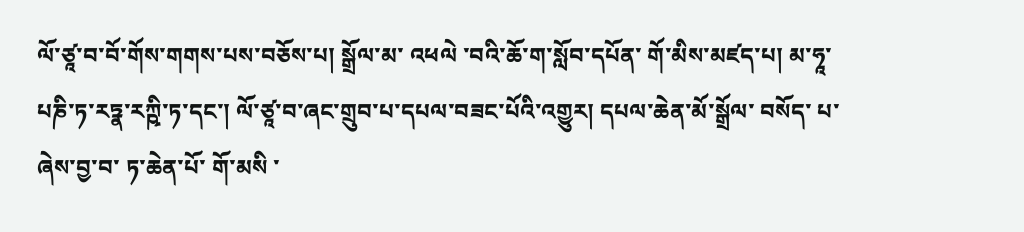ལོ་ཙཱ་བ་བོ་གོས་གགས་པས་བཅོས་པ། སྒྲོལ་མ་ འཕལེ ་བའི་ཆོ་ག་སློབ་དཔོན་ གོ་མིས་མཛད་པ། མ་ཧཱ་པཎི་ཏ་རཏྣ་རཀྵི་ཏ་དང་། ལོ་ཙཱ་བ་ཞང་གྲུབ་པ་དཔལ་བཟང་པོའི་འགྱུར། དཔལ་ཆེན་མོ་སྒྲོལ་ བསོད་ པ་ཞེས་བྱ་བ་ ཏ་ཆེན་པོ་ གོ་མསི ་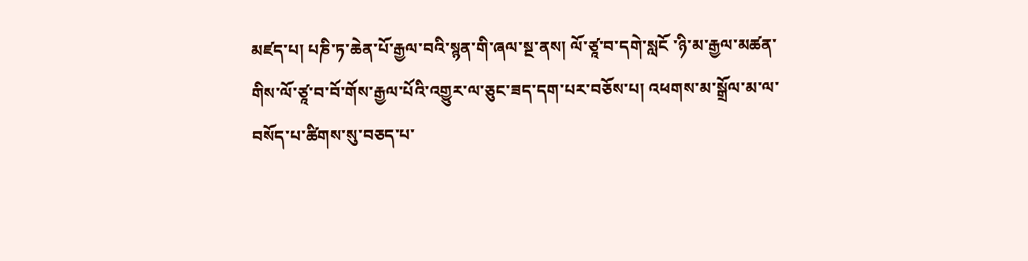མཛད་པ། པཎི་ཏ་ཆེན་པོ་རྒྱལ་བའི་སྙན་གི་ཞལ་སྔ་ནས། ལོ་ཙཱ་བ་དགེ་སླངོ ་ཉི་མ་རྒྱལ་མཚན་ གིས་ལོ་ཙཱ་བ་བོ་གོས་རྒྱལ་པོའི་འགྱུར་ལ་ཅུང་ཟད་དག་པར་བཅོས་པ། འཕགས་མ་སྒྲོལ་མ་ལ་བསོད་པ་ཚིགས་སུ་བཅད་པ་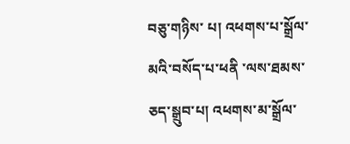བཅུ་གཉིས་ པ། འཕགས་པ་སྒྲོལ་མའི་བསོད་པ་ཕནི ་ལས་ཐམས་ཅད་སྒྲུབ་པ། འཕགས་མ་སྒྲོལ་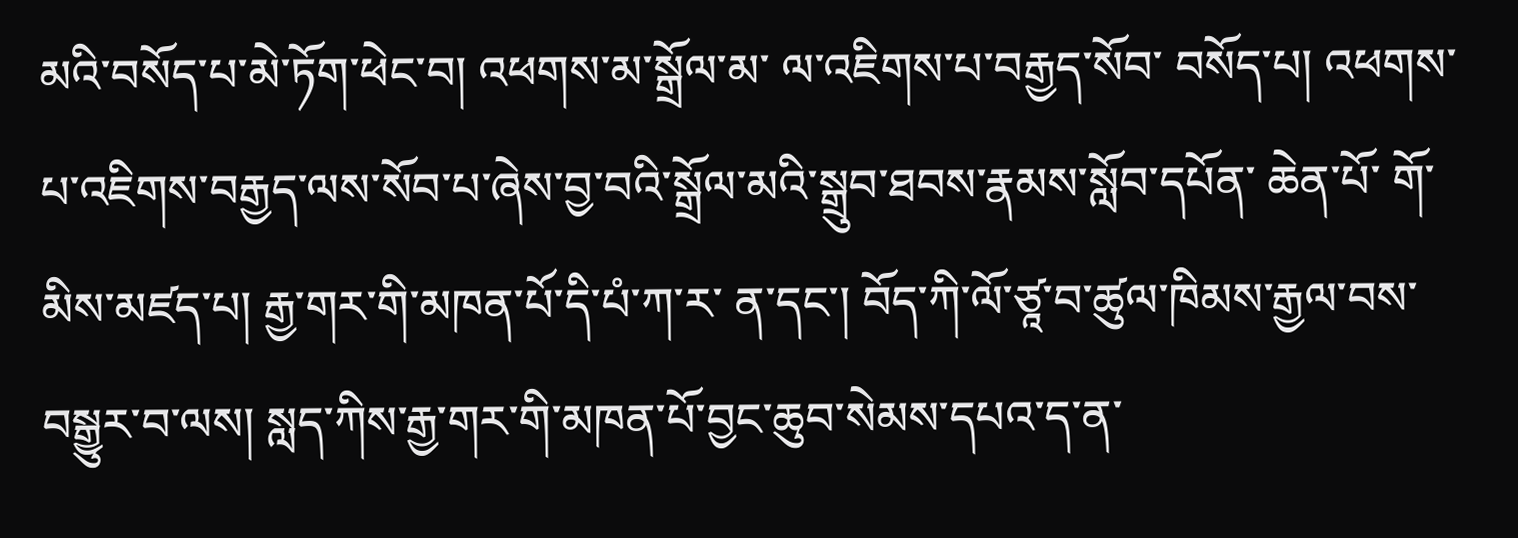མའི་བསོད་པ་མེ་ཏོག་ཕེང་བ། འཕགས་མ་སྒྲོལ་མ་ ལ་འཇིགས་པ་བརྒྱད་སོབ་ བསོད་པ། འཕགས་པ་འཇིགས་བརྒྱད་ལས་སོབ་པ་ཞེས་བྱ་བའི་སྒྲོལ་མའི་སྒྲུབ་ཐབས་རྣམས་སློབ་དཔོན་ ཆེན་པོ་ གོ་མིས་མཛད་པ། རྒྱ་གར་གི་མཁན་པོ་དི་པཾ་ཀ་ར་ ན་དང་། བོད་ཀི་ལོ་ཙཱ་བ་ཚུལ་ཁིམས་རྒྱལ་བས་བསྒྱུར་བ་ལས། སླད་ཀིས་རྒྱ་གར་གི་མཁན་པོ་བྱང་ཆུབ་སེམས་དཔའ་ད་ན་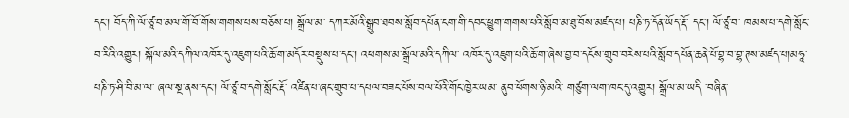དང་། བོད་ཀི་ལོ་ཙཱ་བ་མལ་གོ་བོ་གོས་གགས་པས་བཅོས་པ། སྒྲོལ་མ་ དཀར་མོའི་སྒྲུབ་ཐབས་སློབ་དཔོན་ངག་གི་དབང་ཕྱུག་གགས་པའི་སློབ་མ་ཐུ་བོས་མཛད་པ། པཎི་ཏ་དོན་ཡོད་རྡོ་ དང་། ལོ་ཙཱ་བ་ ཁམས་པ་དགེ་སློང་བ་རིའི་འགྱུར། སྐོལ་མའི་དཀིལ་འཁོར་དུ་འཇུག་པའི་ཆོ་ག་མདོར་བསྡུས་པ་དང་། འཕགས་མ་སྒྲོལ་མའི་དཀིལ་ འཁོར་དུ་འཇུག་པའི་ཆོ་ག་ཞེས་བྱ་བ་དངོས་གྲུབ་བརེས་པའི་སློབ་དཔོན་ཆནེ་པོ་བྷ་བ་བྷ་ཊས་མཛད་པ།མཧཱ་པཎི་ཏ་ཤི་བི་མ་ལ་ ཞལ་སྔ་ནས་དང་། ལོ་ཙཱ་བ་དགེ་སློང་རྡོ་ འཛིན་པ་ཞང་གྲུབ་པ་དཔལ་བཟང་པོས་བལ་པོའི་གོང་ཁྱེར་ཡམ་ ནུབ་ཕོགས་ཉི་མའི་ གཙུག་ལག་ཁང་དུ་འགྱུར། སྒྲོལ་མ་ཡདི ་བཞིན་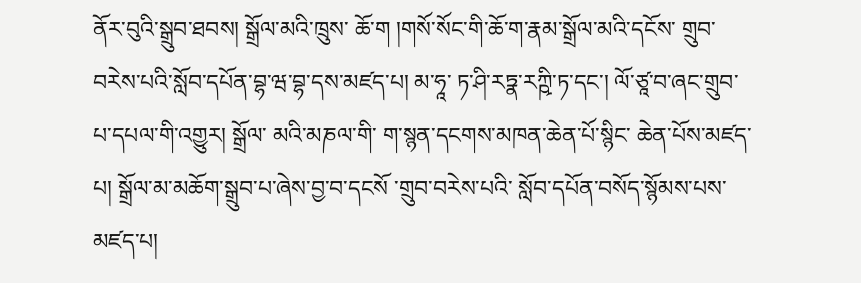ནོར་བུའི་སྒྲུབ་ཐབས། སྒྲོལ་མའི་ཁྲུས་ ཆོ་ག །གསོ་སོང་གི་ཆོ་ག་རྣམ་སྒྲོལ་མའི་དངོས་ གྲུབ་བརེས་པའི་སློབ་དཔོན་བྷ་ཝ་བྷ་དས་མཛད་པ། མ་ཧཱ་ ཏ་ཤི་རཏྣ་རཀྵི་ཏ་དང་། ལོ་ཙཱ་བ་ཞང་གྲུབ་པ་དཔལ་གི་འགྱུར། སྒྲོལ་ མའི་མཎལ་གི་ ག་སྙན་དངགས་མཁན་ཆེན་པོ་སྙིང་ ཆེན་པོས་མཛད་པ། སྒྲོལ་མ་མཆོག་སྒྲུབ་པ་ཞེས་བྱ་བ་དངསོ ་གྲུབ་བརེས་པའི་ སློབ་དཔོན་བསོད་སྙོམས་པས་མཛད་པ།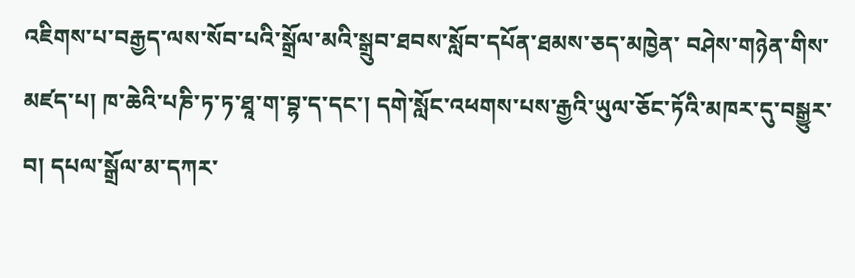འཇིགས་པ་བརྒྱད་ལས་སོབ་པའི་སྒྲོལ་མའི་སྒྲུབ་ཐབས་སློབ་དཔོན་ཐམས་ཅད་མཁྱེན་ བཤེས་གཉེན་གིས་མཛད་པ། ཁ་ཆེའི་པཎི་ཏ་ཏ་ཐཱ་ག་བྷ་ད་དང་། དགེ་སློང་འཕགས་པས་རྒྱའི་ཡུལ་ཅོང་ཏོའི་མཁར་དུ་བསྒྱུར་བ། དཔལ་སྒྲོལ་མ་དཀར་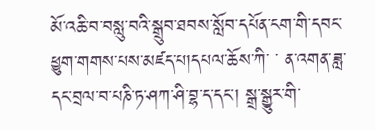མོ་འཆི་བ་བསླུ་བའི་སྒྲུབ་ཐབས་སློབ་དཔོན་ངག་གི་དབང་ཕྱུག་གགས་པས་མཛད་པ།དཔལ་ཆོས་ཀི་ ་ ན་འགན་ཟླ་དང་བྲལ་བ་པཎི་ཏ་ཤཀ་ཤི་བྷ་ད་དང་། སྒྲ་སྒྱུར་གི་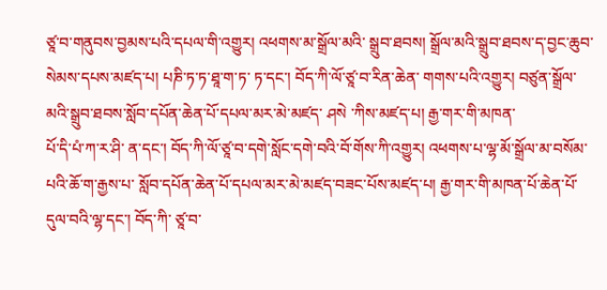ཙཱ་བ་གནུབས་བྱམས་པའི་དཔལ་གི་འགྱུར། འཕགས་མ་སྒྲོལ་མའི་ སྒྲུབ་ཐབས། སྒྲོལ་མའི་སྒྲུབ་ཐབས་ད་བྱང་ཆུབ་སེམས་དཔས་མཛད་པ། པཎི་ཏ་ཏ་ཐཱ་ག་ཏ་ ཏ་དང་། བོད་ཀི་ལོ་ཙཱ་བ་རིན་ཆེན་ གགས་པའི་འགྱུར། བཙུན་སྒྲོལ་མའི་སྒྲུབ་ཐབས་སློབ་དཔོན་ཆེན་པོ་དཔལ་མར་མེ་མཛད་ ཤསེ ་ཀིས་མཛད་པ། རྒྱ་གར་གི་མཁན་
པོ་དི་པཾ་ཀ་ར་ཤི་ ན་དང་། བོད་ཀི་ལོ་ཙཱ་བ་དགེ་སློང་དགེ་བའི་བོ་གོས་ཀི་འགྱུར། འཕགས་པ་ལྷ་མོ་སྒྲོལ་མ་བསོམ་པའི་ཆོ་ག་རྒྱས་པ་ སློབ་དཔོན་ཆེན་པོ་དཔལ་མར་མེ་མཛད་བཟང་པོས་མཛད་པ། རྒྱ་གར་གི་མཁན་པོ་ཆེན་པོ་དུལ་བའི་ལྷ་དང་། བོད་ཀི་ ཙཱ་བ་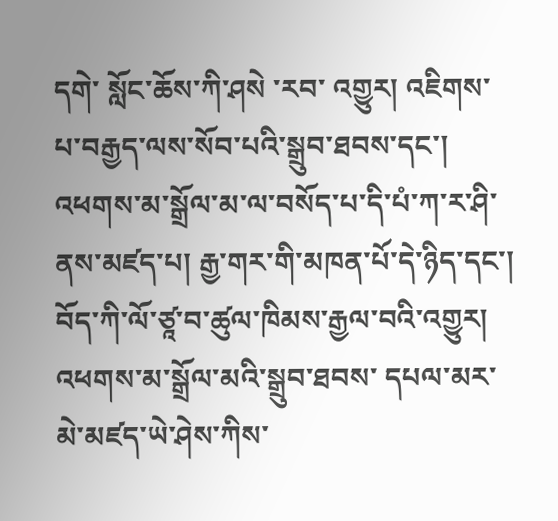དགེ་ སློང་ཆོས་ཀི་ཤསེ ་རབ་ འགྱུར། འཇིགས་པ་བརྒྱད་ལས་སོབ་པའི་སྒྲུབ་ཐབས་དང་། འཕགས་མ་སྒྲོལ་མ་ལ་བསོད་པ་དི་པཾ་ཀ་ར་ཤི་ ནས་མཛད་པ། རྒྱ་གར་གི་མཁན་པོ་དེ་ཉིད་དང་། བོད་ཀི་ལོ་ཙཱ་བ་ཚུལ་ཁིམས་རྒྱལ་བའི་འགྱུར། འཕགས་མ་སྒྲོལ་མའི་སྒྲུབ་ཐབས་ དཔལ་མར་མེ་མཛད་ཡེ་ཤེས་ཀིས་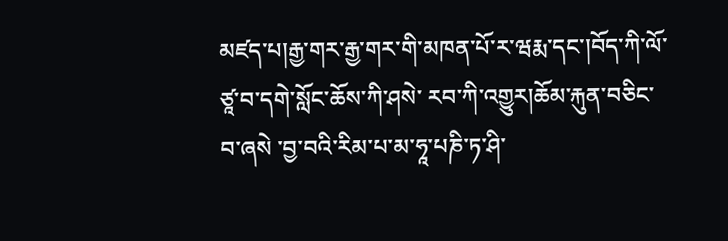མཛད་པ།རྒྱ་གར་རྒྱ་གར་གི་མཁན་པོ་ར་ཝརྨ་དང་།བོད་ཀི་ལོ་ཙཱ་བ་དགེ་སློང་ཆོས་ཀི་ཤསེ་ རབ་ཀི་འགྱུར།ཆོམ་རྐུན་བཅིང་བ་ཞསེ ་བྱ་བའི་རིམ་པ་མ་ཧཱ་པཎི་ཏ་ཤི་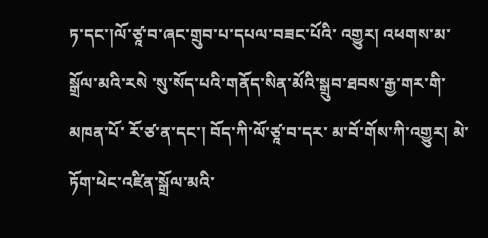ཏ་དང་།ལོ་ཙཱ་བ་ཞང་གྲུབ་པ་དཔལ་བཟང་པོའི་ འགྱུར། འཕགས་མ་སྒྲོལ་མའི་རསེ ་སུ་སོད་པའི་གནོད་སིན་མོའི་སྒྲུབ་ཐབས་རྒྱ་གར་གི་མཁན་པོ་ རོ་ཙ་ན་དང་། བོད་ཀི་ལོ་ཙཱ་བ་དར་ མ་བོ་གོས་ཀི་འགྱུར། མེ་ཏོག་ཕེང་འཛིན་སྒྲོལ་མའི་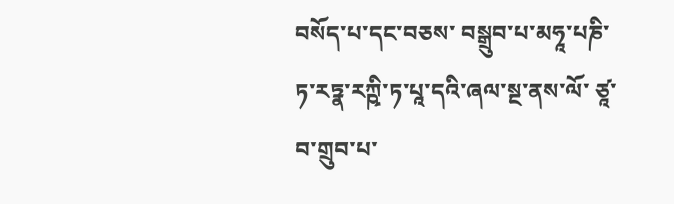བསོད་པ་དང་བཅས་ བསྒྲུབ་པ་མཧཱ་པཎི་ཏ་རཏྣ་རཀྵི་ཏ་པཱ་དའི་ཞལ་སྔ་ནས་ལོ་ ཙཱ་བ་གྲུབ་པ་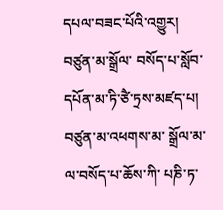དཔལ་བཟང་པོའི་འགྱུར། བཙུན་མ་སྒྲོལ་ བསོད་པ་སློབ་དཔོན་མ་ཏི་ཙཻ་ཏྲས་མཛད་པ། བཙུན་མ་འཕགས་མ་ སྒྲོལ་མ་ལ་བསོད་པ་ཆོས་ཀི་ པཎི་ཏ་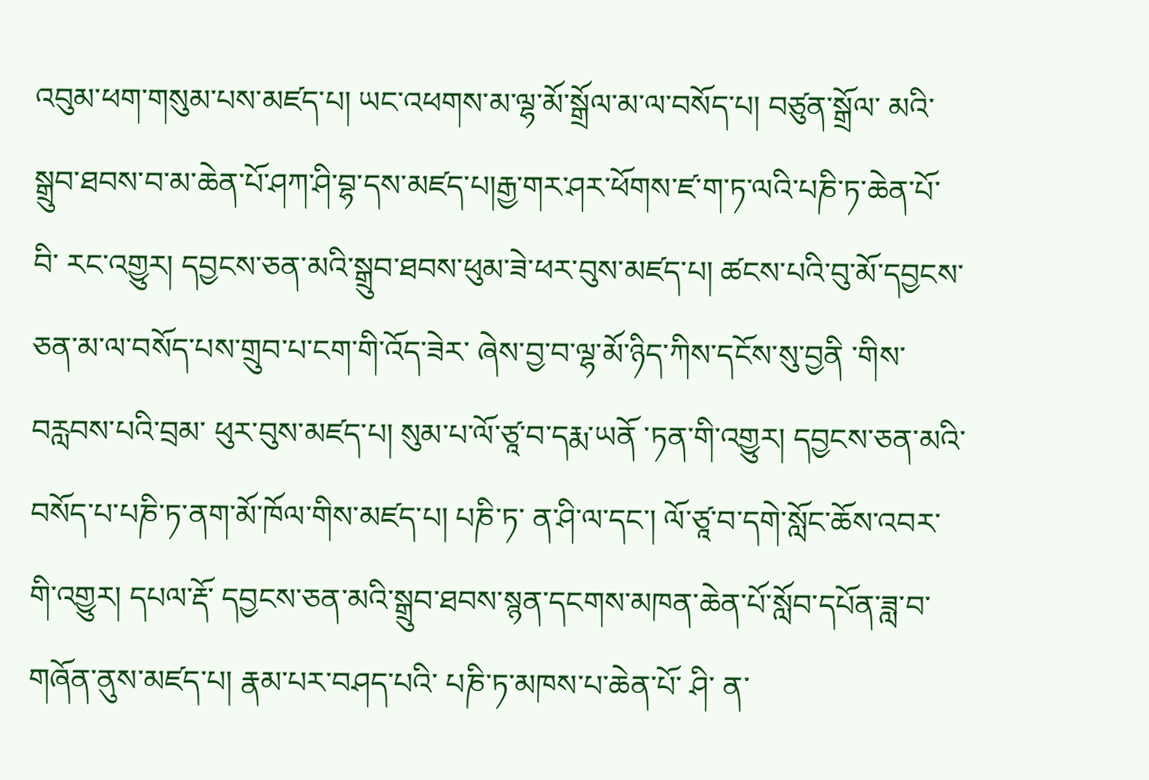འབུམ་ཕག་གསུམ་པས་མཛད་པ། ཡང་འཕགས་མ་ལྷ་མོ་སྒྲོལ་མ་ལ་བསོད་པ། བཙུན་སྒྲོལ་ མའི་སྒྲུབ་ཐབས་བ་མ་ཆེན་པོ་ཤཀ་ཤི་བྷ་དས་མཛད་པ།རྒྱ་གར་ཤར་ཕོགས་ཛ་ག་ཏ་ལའི་པཎི་ཏ་ཆེན་པོ་བི་ རང་འགྱུར། དབྱངས་ཅན་མའི་སྒྲུབ་ཐབས་ཕུམ་ཟེ་ཕར་བུས་མཛད་པ། ཚངས་པའི་བུ་མོ་དབྱངས་ཅན་མ་ལ་བསོད་པས་གྲུབ་པ་ངག་གི་འོད་ཟེར་ ཞེས་བྱ་བ་ལྷ་མོ་ཉིད་ཀིས་དངོས་སུ་བྱནི ་གིས་བརླབས་པའི་བྲམ་ ཕུར་བུས་མཛད་པ། སུམ་པ་ལོ་ཙཱ་བ་དརྨ་ཡནོ ་ཏན་གི་འགྱུར། དབྱངས་ཅན་མའི་བསོད་པ་པཎི་ཏ་ནག་མོ་ཁོལ་གིས་མཛད་པ། པཎི་ཏ་ ན་ཤི་ལ་དང་། ལོ་ཙཱ་བ་དགེ་སློང་ཆོས་འབར་གི་འགྱུར། དཔལ་རྡོ་ དབྱངས་ཅན་མའི་སྒྲུབ་ཐབས་སྙན་དངགས་མཁན་ཆེན་པོ་སློབ་དཔོན་ཟླ་བ་གཞོན་ནུས་མཛད་པ། རྣམ་པར་བཤད་པའི་ པཎི་ཏ་མཁས་པ་ཆེན་པོ་ ཤི་ ན་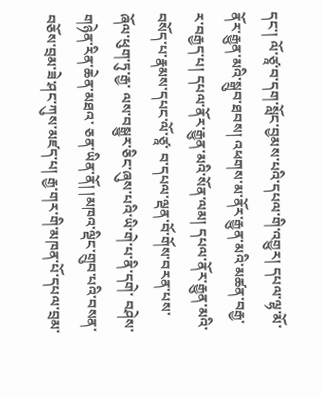དང་། ལོ་ཙཱ་བ་དག་སློང་བྱམས་པའི་དཔལ་གི་འགྱུར། དཔལ་ལྷ་མོ་ནོར་རྒྱུན་མའི་སྒྲུབ་ཐབས། འཕགས་མ་ནོར་རྒྱུན་མའི་མཚན་བརྒྱ་ར་བརྒྱད་པ། དཔལ་ནོར་རྒྱུན་མའི་སོན་ལམ། དཔལ་ནོར་རྒྱུན་མའི་བསོད་པ་རྣམས་དཔང་ལོ་ཙཱ་ བ་དཔལ་ལྡན་བོ་གོས་བརན་པས་ཞོལ་ཕུག་ཏུ་རྒྱ་ ལས་བསྒྱུར་ཅིང་ཞུས་པའི་ཡི་གེ་པ་ནི་དགེ་ བཤེས་གཉེན་རིན་ཆེན་མཐའ་ ཅན་ཡིན་ནོ། །མཁའ་ལྡིང་གྲུབ་པའི་བསན་བཅོས་བྲམ་ཟེ་ཤང་ཀུས་མཛད་པ། རྒྱ་གར་གི་མཁན་པོ་དཔལ་བྲམ་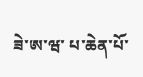ཟེ་ཨ་ཝ་ པ་ཆེན་པོ་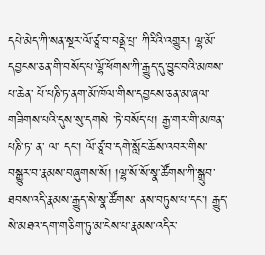དཔེ་མེད་ཀི་སན་སྔར་ལོ་ཙཱ་བ་བནྡེ་པྲ་ ཀིརིའི་འགྱུར། ལྷ་མོ་དབྱངས་ཅན་གི་བསོད་པ་ལྷོ་ཕོགས་ཀི་རྒྱུད་དུ་བྱུང་བའི་མཁས་པ་ཆེན་ པོ་པཎི་ཏ་ནག་མོ་ཁོལ་གིས་དབྱངས་ཅན་མ་ཞལ་གཟིགས་པའི་དུས་སུ་དགསེ ་ཏེ་བསོད་པ། རྒྱ་གར་གི་མཁན་ པཎི་ཏ་ ན་ ལ་ དང་། ལོ་ཙཱ་བ་དགེ་སློང་ཆོས་འབར་གིས་བསྒྱུར་བ་རྣམས་བཞུགས་སོ། །ལྷ་སོ་སོ་སྣ་ཚོགས་ཀི་སྒྲུབ་ཐབས་འདི་རྣམས་རྒྱུད་སེ་སྣ་ཚོགས་ ནས་བཏུས་པ་དང་། རྒྱུད་སེ་མཐའ་དག་གཅིག་ཏུ་མ་ངེས་པ་རྣམས་འདིར་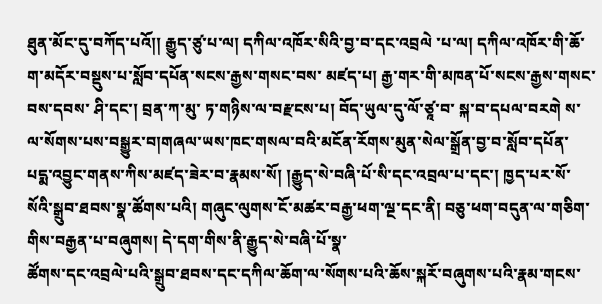ཐུན་མོང་དུ་བཀོད་པའོ།། རྒྱུད་ཙུ་པ་ལ། དཀིལ་འཁོར་སིའི་བྱ་བ་དང་འབྲལེ ་པ་ལ། དཀིལ་འཁོར་གི་ཆོ་ག་མདོར་བསྡུས་པ་སློབ་དཔོན་སངས་རྒྱས་གསང་བས་ མཛད་པ། རྒྱ་གར་གི་མཁན་པོ་སངས་རྒྱས་གསང་བས་དབས་ ཤི་དང་། བྲན་ཀ་མུ་ ཏ་གཉིས་ལ་བརྫངས་པ། བོད་ཡུལ་དུ་ལོ་ཙཱ་བ་ སྐ་བ་དཔལ་བརགེ ས་ལ་སོགས་པས་བསྒྱུར་བ།གཞལ་ཡས་ཁང་གསལ་བའི་མངོན་རོགས་མུན་སེལ་སྒྲོན་བྱ་བ་སློབ་དཔོན་ པདྨ་འབྱུང་གནས་ཀིས་མཛད་ཟེར་བ་རྣམས་སོ། །རྒྱུད་སེ་བཞི་པོ་སི་དང་འབྲལ་པ་དང་། ཁྱད་པར་སོ་སོའི་སྒྲུབ་ཐབས་སྣ་ཚོགས་པའི། གཞུང་ལུགས་ངོ་མཚར་བརྒྱ་ཕག་ལྔ་དང་ནི། བཅུ་ཕག་བདུན་ལ་གཅིག་གིས་བརྒྱན་པ་བཞུགས། དེ་དག་གིས་ནི་རྒྱུད་སེ་བཞི་པོ་སྣ་
ཚོགས་དང་འབྲལེ་པའི་སྒྲུབ་ཐབས་དང་དཀིལ་ཆོག་ལ་སོགས་པའི་ཆོས་སྐརོ་བཞུགས་པའི་རྣམ་གངས་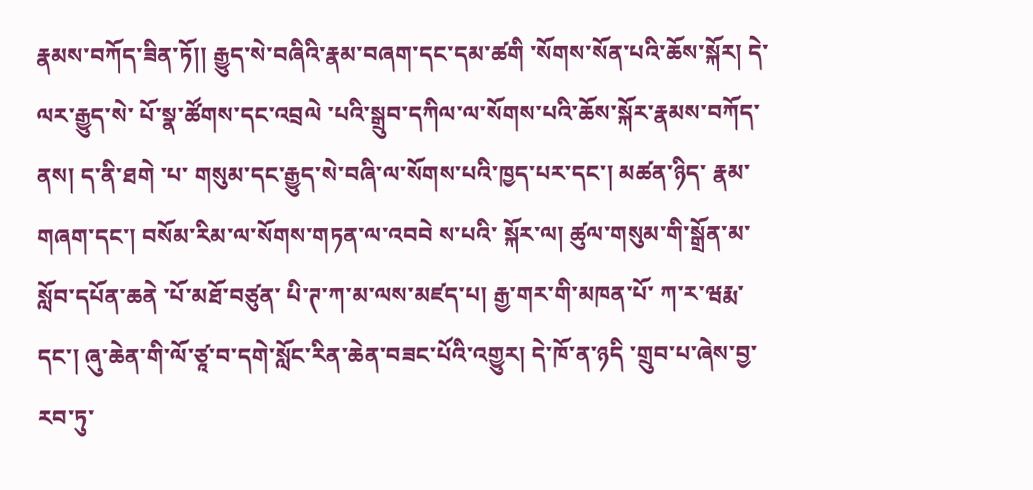རྣམས་བཀོད་ཟིན་ཏོ།། རྒྱུད་སེ་བཞིའི་རྣམ་བཞག་དང་དམ་ཚགི ་སོགས་སོན་པའི་ཆོས་སྐོར། དེ་ལར་རྒྱུད་སེ་ པོ་སྣ་ཚོགས་དང་འབྲལེ ་པའི་སྒྲུབ་དཀིལ་ལ་སོགས་པའི་ཆོས་སྐོར་རྣམས་བཀོད་ནས། ད་ནི་ཐགེ ་པ་ གསུམ་དང་རྒྱུད་སེ་བཞི་ལ་སོགས་པའི་ཁྱད་པར་དང་། མཚན་ཉིད་ རྣམ་གཞག་དང་། བསོམ་རིམ་ལ་སོགས་གཏན་ལ་འབབེ ས་པའི་ སྐོར་ལ། ཚུལ་གསུམ་གི་སྒྲོན་མ་སློབ་དཔོན་ཆནེ ་པོ་མཐོ་བཙུན་ པི་ཊ་ཀ་མ་ལས་མཛད་པ། རྒྱ་གར་གི་མཁན་པོ་ ཀ་ར་ཝརྨ་ དང་། ཞུ་ཆེན་གི་ལོ་ཙཱ་བ་དགེ་སློང་རིན་ཆེན་བཟང་པོའི་འགྱུར། དེ་ཁོ་ན་ཉདི ་གྲུབ་པ་ཞེས་བྱ་ རབ་ཏུ་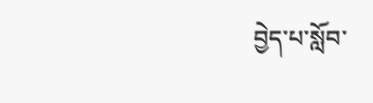བྱེད་པ་སློབ་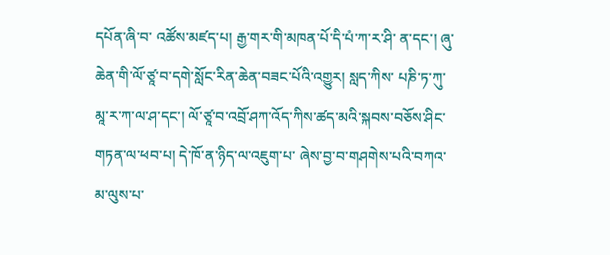དཔོན་ཞི་བ་ འཚོས་མཛད་པ། རྒྱ་གར་གི་མཁན་པོ་དི་པཾ་ཀ་ར་ཤི་ ན་དང་། ཞུ་ཆེན་གི་ལོ་ཙཱ་བ་དགེ་སློང་རིན་ཆེན་བཟང་པོའི་འགྱུར། སླད་ཀིས་ པཎི་ཏ་ཀུ་མཱ་ར་ཀ་ལ་ཤ་དང་། ལོ་ཙཱ་བ་འབྲོ་ཤཀ་འོད་ཀིས་ཚད་མའི་སྐབས་བཅོས་ཤིང་གཏན་ལ་ཕབ་པ། དེ་ཁོ་ན་ཉིད་ལ་འཇུག་པ་ ཞེས་བྱ་བ་གཤགེས་པའི་བཀའ་མ་ལུས་པ་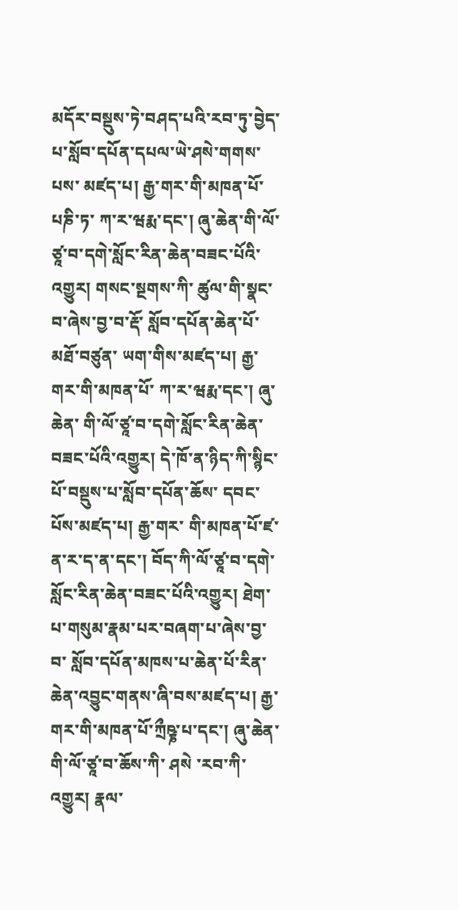མདོར་བསྡུས་ཏེ་བཤད་པའི་རབ་ཏུ་བྱེད་པ་སློབ་དཔོན་དཔལ་ཡེ་ཤསེ་གགས་པས་ མཛད་པ། རྒྱ་གར་གི་མཁན་པོ་པཎི་ཏ་ ཀ་ར་ཝརྨ་དང་། ཞུ་ཆེན་གི་ལོ་ཙཱ་བ་དགེ་སློང་རིན་ཆེན་བཟང་པོའི་འགྱུར། གསང་སྔགས་ཀི་ ཚུལ་གི་སྣང་བ་ཞེས་བྱ་བ་རྡོ་ སློབ་དཔོན་ཆེན་པོ་མཐོ་བཙུན་ ཡག་གིས་མཛད་པ། རྒྱ་གར་གི་མཁན་པོ་ ཀ་ར་ཝརྨ་དང་། ཞུ་ཆེན་ གི་ལོ་ཙཱ་བ་དགེ་སློང་རིན་ཆེན་བཟང་པོའི་འགྱུར། དེ་ཁོ་ན་ཉིད་ཀི་སྙིང་པོ་བསྡུས་པ་སློབ་དཔོན་ཆོས་ དབང་པོས་མཛད་པ། རྒྱ་གར་ གི་མཁན་པོ་ཛ་ན་ར་ད་ན་དང་། བོད་ཀི་ལོ་ཙཱ་བ་དགེ་སློང་རིན་ཆེན་བཟང་པོའི་འགྱུར། ཐེག་པ་གསུམ་རྣམ་པར་བཞག་པ་ཞེས་བྱ་བ་ སློབ་དཔོན་མཁས་པ་ཆེན་པོ་རིན་ཆེན་འབྱུང་གནས་ཞི་བས་མཛད་པ། རྒྱ་གར་གི་མཁན་པོ་ཀྲྀཥྞ་པ་དང་། ཞུ་ཆེན་གི་ལོ་ཙཱ་བ་ཆོས་ཀི་ ཤསེ ་རབ་ཀི་འགྱུར། རྣལ་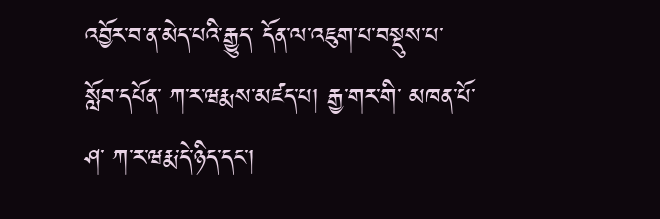འབྱོར་བ་ན་མེད་པའི་རྒྱུད་ དོན་ལ་འཇུག་པ་བསྡུས་པ་སློབ་དཔོན་ ཀ་ར་ཝརྨས་མཛད་པ། རྒྱ་གར་གི་ མཁན་པོ་ཤ་ ཀ་ར་ཝརྨ་དེ་ཉིད་དང་།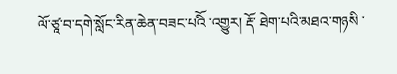ལོ་ཙཱ་བ་དགེ་སློང་རིན་ཆེན་བཟང་པའིོ ་འགྱུར། རྡོ་ ཐེག་པའི་མཐའ་གཉསི ་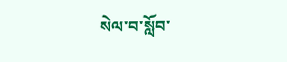སེལ་བ་སློབ་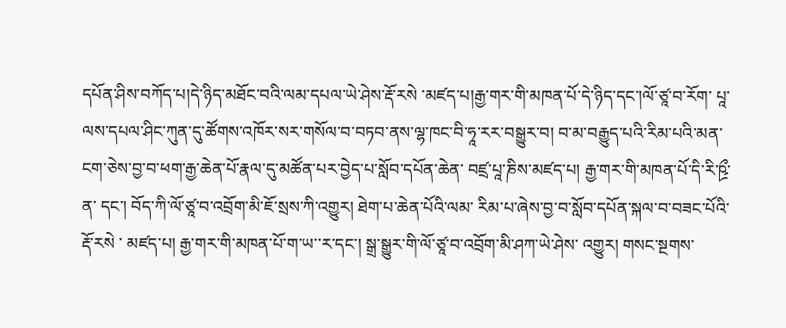དཔོན་ཤིས་བཀོད་པ།དེ་ཉིད་མཐོང་བའི་ལམ་དཔལ་ཡེ་ཤེས་རྡོ་རསེ ་མཛད་པ།རྒྱ་གར་གི་མཁན་པོ་དེ་ཉིད་དང་།ལོ་ཙཱ་བ་རོག་ པཱ་ལས་དཔལ་ཤིང་ཀུན་དུ་ཚོགས་འཁོར་སར་གསོལ་བ་བཏབ་ནས་ལྷ་ཁང་བི་ཧཱ་རར་བསྒྱུར་བ། བ་མ་བརྒྱུད་པའི་རིམ་པའི་མན་ ངག་ཅེས་བྱ་བ་ཕག་རྒྱ་ཆེན་པོ་རྣལ་དུ་མཚོན་པར་བྱེད་པ་སློབ་དཔོན་ཆེན་ བཛྲ་པཱ་ཎིས་མཛད་པ། རྒྱ་གར་གི་མཁན་པོ་དི་རི་ཥྲྀ་ ན་ དང་། བོད་ཀི་ལོ་ཙཱ་བ་འབྲོག་མི་ཇོ་སྲས་ཀི་འགྱུར། ཐེག་པ་ཆེན་པོའི་ལམ་ རིམ་པ་ཞེས་བྱ་བ་སློབ་དཔོན་སྐལ་བ་བཟང་པོའི་རྡོ་རསེ ་ མཛད་པ། རྒྱ་གར་གི་མཁན་པོ་ག་ཡ་་ར་དང་། སྒྲ་སྒྱུར་གི་ལོ་ཙཱ་བ་འབྲོག་མི་ཤཀ་ཡེ་ཤེས་ འགྱུར། གསང་སྔགས་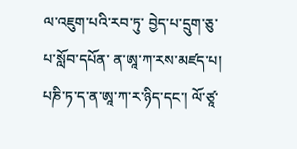ལ་འཇུག་པའི་རབ་ཏུ་ བྱེད་པ་དྲུག་ཅུ་པ་སློབ་དཔོན་ ན་ཨཱ་ཀ་རས་མཛད་པ། པཎི་ཏ་ད་ན་ཨཱ་ཀ་ར་ཉིད་དང་། ལོ་ཙཱ་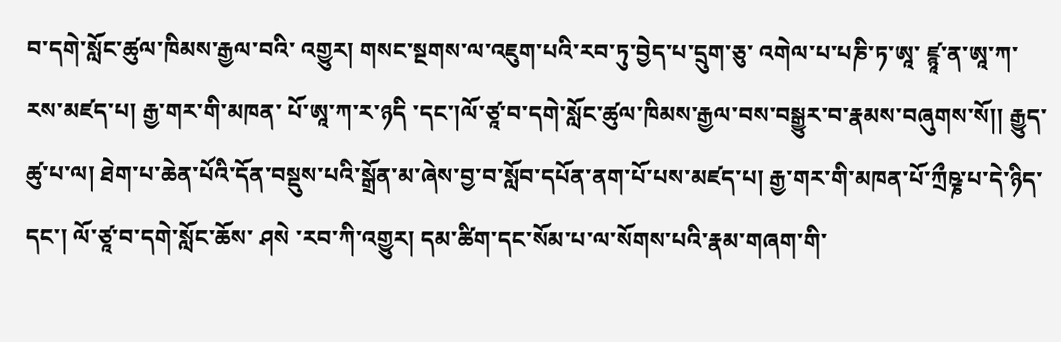བ་དགེ་སློང་ཚུལ་ཁིམས་རྒྱལ་བའི་ འགྱུར། གསང་སྔགས་ལ་འཇུག་པའི་རབ་ཏུ་བྱེད་པ་དྲུག་ཅུ་ འགེལ་པ་པཎི་ཏ་ཨཱ་ ཛྙཱ་ན་ཨཱ་ཀ་རས་མཛད་པ། རྒྱ་གར་གི་མཁན་ པོ་ཨཱ་ཀ་ར་ཉདི ་དང་།ལོ་ཙཱ་བ་དགེ་སློང་ཚུལ་ཁིམས་རྒྱལ་བས་བསྒྱུར་བ་རྣམས་བཞུགས་སོ།། རྒྱུད་ཚུ་པ་ལ། ཐེག་པ་ཆེན་པོའི་དོན་བསྡུས་པའི་སྒྲོན་མ་ཞེས་བྱ་བ་སློབ་དཔོན་ནག་པོ་པས་མཛད་པ། རྒྱ་གར་གི་མཁན་པོ་ཀྲྀཥྞ་པ་དེ་ཉིད་ དང་། ལོ་ཙཱ་བ་དགེ་སློང་ཆོས་ ཤསེ ་རབ་ཀི་འགྱུར། དམ་ཚིག་དང་སོམ་པ་ལ་སོགས་པའི་རྣམ་གཞག་གི་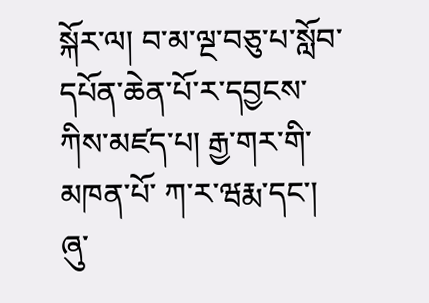སྐོར་ལ། བ་མ་ལྔ་བཅུ་པ་སློབ་ དཔོན་ཆེན་པོ་ར་དབྱངས་ཀིས་མཛད་པ། རྒྱ་གར་གི་མཁན་པོ་ ཀ་ར་ཝརྨ་དང་། ཞུ་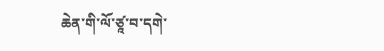ཆེན་གི་ལོ་ཙཱ་བ་དགེ་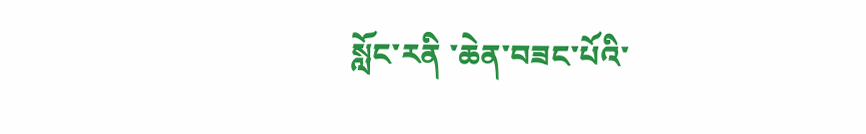སློང་རནི ་ཆེན་བཟང་པོའི་